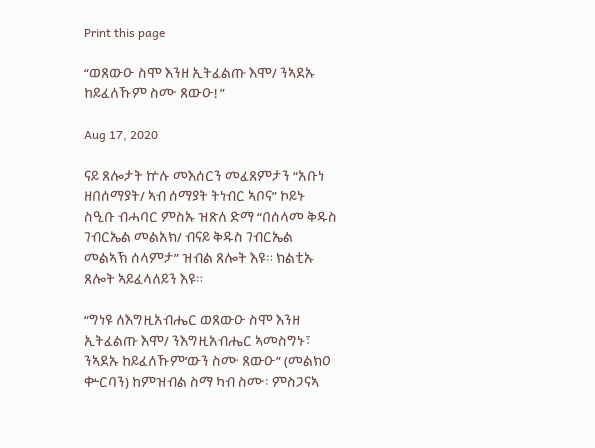Print this page

“ወጸውዑ ስሞ እንዘ ኢትፈልጡ እሞ/ ንኣደኡ ከይፈለኹም ስሙ ጸውዑ! ”

Aug 17, 2020

ናይ ጸሎታት ኵሉ መእሰርን መፈጸምታን “አቡነ ዘበሰማያት/ ኣብ ሰማያት ትነብር ኣቦና” ኮይኑ ስዒቡ ብሓባር ምስኡ ዝጽለ ድማ “በሰላመ ቅዱስ ገብርኤል መልአክ/ ብናይ ቅዱስ ገብርኤል መልኣኽ ሰላምታ” ዝብል ጸሎት እዩ። ክልቲኡ ጸሎት ኣይፈላለይን እዩ።

“ግነዩ ለእግዚአብሔር ወጸውዑ ስሞ እንዘ ኢትፈልጡ እሞ/ ንእግዚአብሔር ኣመስግኑ፣ ንኣደኡ ከይፈለኹም’ውን ስሙ ጸውዑ” (መልክዐ ቍርባን) ከምዝብል ስማ ካብ ስሙ፡ ምስጋናኣ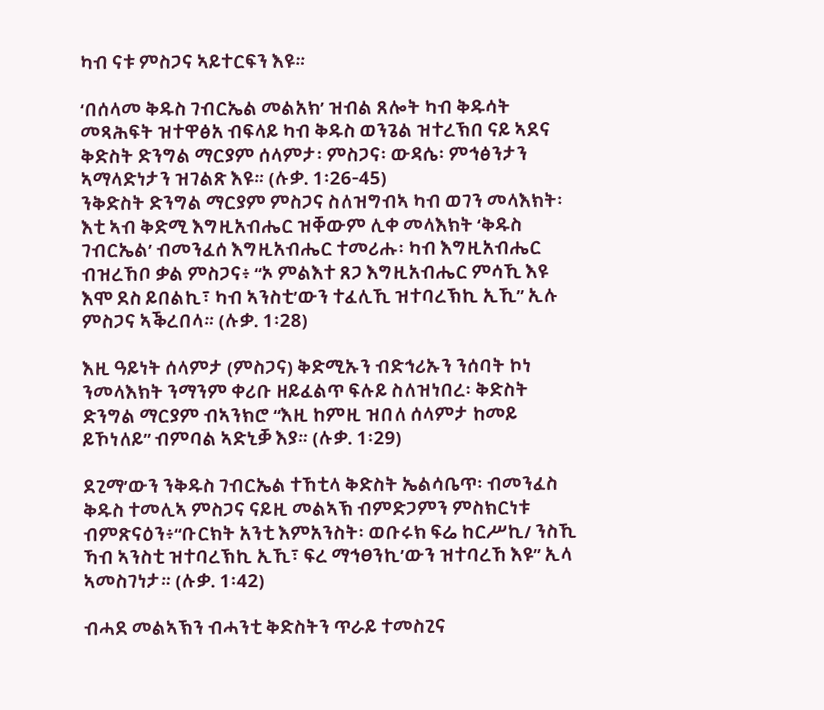ካብ ናቱ ምስጋና ኣይተርፍን እዩ።

‘በሰላመ ቅዱስ ገብርኤል መልአክ’ ዝብል ጸሎት ካብ ቅዱሳት መጻሕፍት ዝተዋፅአ ብፍላይ ካብ ቅዱስ ወንጌል ዝተረኽበ ናይ ኣደና ቅድስት ድንግል ማርያም ሰላምታ፡ ምስጋና፡ ውዳሴ፡ ምኅፅንታን ኣማላድነታን ዝገልጽ እዩ። (ሉቃ. 1፡26-45)
ንቅድስት ድንግል ማርያም ምስጋና ስለዝግብኣ ካብ ወገን መላእክት፡ እቲ ኣብ ቅድሚ እግዚአብሔር ዝቐውም ሊቀ መላእክት ‘ቅዱስ ገብርኤል’ ብመንፈሰ እግዚአብሔር ተመሪሑ፡ ካብ እግዚአብሔር ብዝረኸቦ ቃል ምስጋና፥ “ኦ ምልእተ ጸጋ እግዚአብሔር ምሳኺ እዩ እሞ ደስ ይበልኪ፣ ካብ ኣንስቲ’ውን ተፈሊኺ ዝተባረኽኪ ኢኺ” ኢሉ ምስጋና ኣቕረበላ። (ሉቃ. 1፡28)

እዚ ዓይነት ሰላምታ (ምስጋና) ቅድሚኡን ብድኅሪኡን ንሰባት ኮነ ንመላእክት ንማንም ቀሪቡ ዘይፈልጥ ፍሉይ ስለዝነበረ፡ ቅድስት ድንግል ማርያም ብኣንክሮ “እዚ ከምዚ ዝበለ ሰላምታ ከመይ ይኾነለይ” ብምባል ኣድኒቓ እያ። (ሉቃ. 1፡29)

ደጊማ’ውን ንቅዱስ ገብርኤል ተኸቲላ ቅድስት ኤልሳቤጥ፡ ብመንፈስ ቅዱስ ተመሊኣ ምስጋና ናይዚ መልኣኽ ብምድጋምን ምስክርነቱ ብምጽናዕን፥“ቡርክት አንቲ እምአንስት፡ ወቡሩክ ፍሬ ከርሥኪ/ ንስኺ ኻብ ኣንስቲ ዝተባረኽኪ ኢኺ፣ ፍረ ማኅፀንኪ’ውን ዝተባረኸ እዩ” ኢላ ኣመስገነታ። (ሉቃ. 1፡42)

ብሓደ መልኣኽን ብሓንቲ ቅድስትን ጥራይ ተመስጊና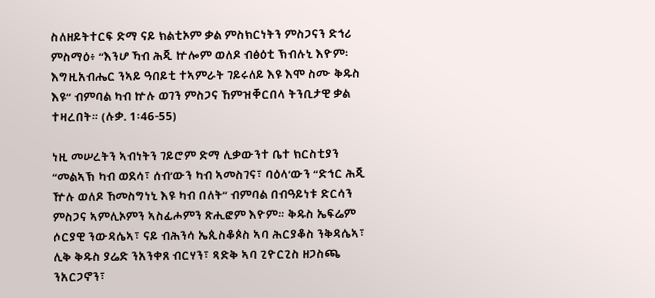ስለዘይትተርፍ ድማ ናይ ክልቲኦም ቃል ምስክርነትን ምስጋናን ድኅሪ ምስማዕ፥ “እንሆ ኻብ ሕጂ ኵሎም ወለዶ ብፅዕቲ ኽብሉኒ እዮም፡ እግዚአብሔር ንኣይ ዓበይቲ ተኣምራት ገይሩለይ እዩ እሞ ስሙ ቅዱስ እዩ” ብምባል ካብ ኵሉ ወገን ምስጋና ኸምዝቐርበላ ትንቢታዊ ቃል ተዛረበት። (ሉቃ. 1፡46-55)

ነዚ መሠረትን ኣብነትን ገይሮም ድማ ሊቃውንተ ቤተ ክርስቲያን “መልኣኽ ካብ ወደሳ፣ ሰብ’ውን ካብ ኣመስገና፣ ባዕላ’ውን “ድኅር ሕጂ ዅሉ ወለዶ ኸመስግነኒ እዩ ካብ በለት” ብምባል በብዓይነቱ ድርሳን ምስጋና ኣምሊኦምን ኣስፊሖምን ጽሒፎም እዮም። ቅዱስ ኤፍሬም ሶርያዊ ንውዳሴኣ፣ ናይ ብሕንሳ ኤጲስቆጶስ ኣባ ሕርያቆስ ንቅዳሴኣ፣ ሊቅ ቅዱስ ያሬድ ንአንቀጸ ብርሃን፣ ጻድቅ ኣባ ጊዮርጊስ ዘጋስጫ ንአርጋኖን፣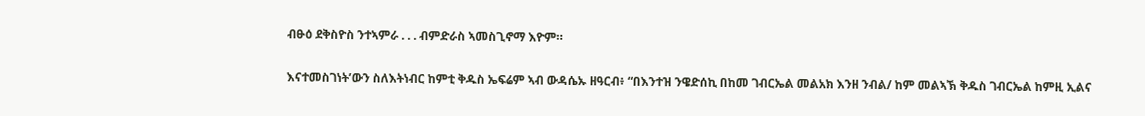ብፁዕ ደቅስዮስ ንተኣምራ . . . ብምድራስ ኣመስጊኖማ እዮም።

እናተመስገነት’ውን ስለእትነብር ከምቲ ቅዱስ ኤፍሬም ኣብ ውዳሴኡ ዘዓርብ፥ “በእንተዝ ንዌድሰኪ በከመ ገብርኤል መልአክ እንዘ ንብል/ ከም መልኣኽ ቅዱስ ገብርኤል ከምዚ ኢልና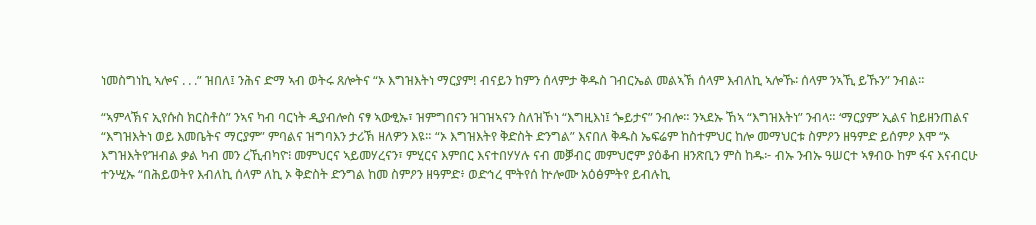ነመስግነኪ ኣሎና . . .” ዝበለ፤ ንሕና ድማ ኣብ ወትሩ ጸሎትና “ኦ እግዝእትነ ማርያም! ብናይን ከምን ሰላምታ ቅዱስ ገብርኤል መልኣኽ ሰላም እብለኪ ኣሎኹ፡ ሰላም ንኣኺ ይኹን” ንብል።

“ኣምላኽና ኢየሱስ ክርስቶስ” ንኣና ካብ ባርነት ዲያብሎስ ናፃ ኣውፂኡ፣ ዝምግበናን ዝገዝኣናን ስለዝኾነ “እግዚእነ፤ ጐይታና” ንብሎ። ንኣደኡ ኸኣ “እግዝእትነ” ንብላ። ‘ማርያም’ ኢልና ከይዘንጠልና “እግዝእትነ ወይ እመቤትና ማርያም” ምባልና ዝግባእን ታሪኽ ዘለዎን እዩ። “ኦ እግዝእትየ ቅድስት ድንግል” እናበለ ቅዱስ ኤፍሬም ከስተምህር ከሎ መማህርቱ ስምዖን ዘዓምድ ይሰምዖ እሞ ‘‘ኦ እግዝእትየ’ዝብል ቃል ካብ መን ረኺብካዮ፧ መምህርና ኣይመሃረናን፣ ምሂርና እምበር እናተበሃሃሉ ናብ መቓብር መምህሮም ያዕቆብ ዘንጽቢን ምስ ከዱ፦ ብኡ ንብኡ ዓሠርተ ኣፃብዑ ከም ፋና እናብርሁ ተንሢኡ “በሕይወትየ እብለኪ ሰላም ለኪ ኦ ቅድስት ድንግል ከመ ስምዖን ዘዓምድ፥ ወድኅረ ሞትየሰ ኵሎሙ አዕፅምትየ ይብሉኪ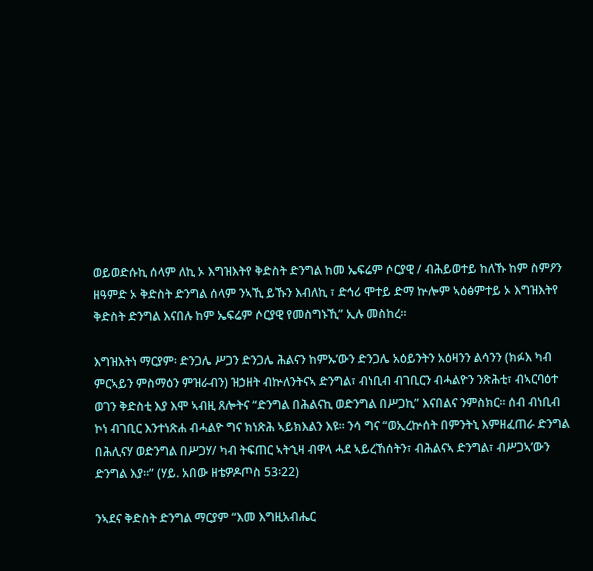ወይወድሱኪ ሰላም ለኪ ኦ እግዝእትየ ቅድስት ድንግል ከመ ኤፍሬም ሶርያዊ / ብሕይወተይ ከለኹ ከም ስምዖን ዘዓምድ ኦ ቅድስት ድንግል ሰላም ንኣኺ ይኹን እብለኪ ፣ ድኅሪ ሞተይ ድማ ኵሎም ኣዕፅምተይ ኦ እግዝእትየ ቅድስት ድንግል እናበሉ ከም ኤፍሬም ሶርያዊ የመስግኑኺ” ኢሉ መስከረ።

እግዝእትነ ማርያም፡ ድንጋሌ ሥጋን ድንጋሌ ሕልናን ከምኡ’ውን ድንጋሌ አዕይንትን አዕዛንን ልሳንን (ክፉእ ካብ ምርኣይን ምስማዕን ምዝራብን) ዝኃዘት ብኵለንትናኣ ድንግል፣ ብነቢብ ብገቢርን ብሓልዮን ንጽሕቲ፣ ብኣርባዕተ ወገን ቅድስቲ እያ እሞ ኣብዚ ጸሎትና “ድንግል በሕልናኪ ወድንግል በሥጋኪ” እናበልና ንምስክር። ሰብ ብነቢብ ኮነ ብገቢር እንተነጽሐ ብሓልዮ ግና ክነጽሕ ኣይክእልን እዩ። ንሳ ግና “ወኢረኵሰት በምንትኒ እምዘፈጠራ ድንግል በሕሊናሃ ወድንግል በሥጋሃ/ ካብ ትፍጠር ኣትኂዛ ብዋላ ሓደ ኣይረኸሰትን፣ ብሕልናኣ ድንግል፣ ብሥጋኣ’ውን ድንግል እያ።” (ሃይ. አበው ዘቴዎዶጦስ 53፡22)

ንኣደና ቅድስት ድንግል ማርያም “እመ እግዚአብሔር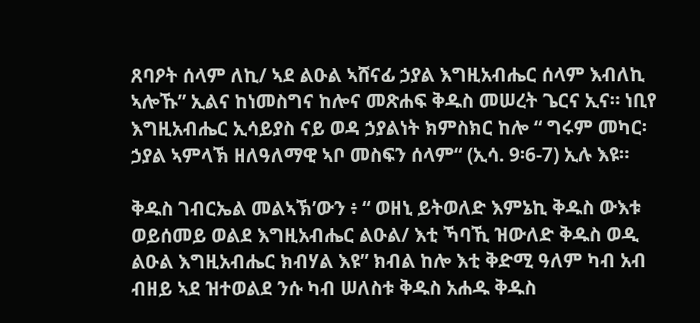ጸባዖት ሰላም ለኪ/ ኣደ ልዑል ኣሸናፊ ኃያል እግዚአብሔር ሰላም እብለኪ ኣሎኹ” ኢልና ከነመስግና ከሎና መጽሐፍ ቅዱስ መሠረት ጌርና ኢና። ነቢየ እግዚአብሔር ኢሳይያስ ናይ ወዳ ኃያልነት ክምስክር ከሎ “ ግሩም መካር፡ ኃያል ኣምላኽ ዘለዓለማዊ ኣቦ መስፍን ሰላም“ (ኢሳ. 9፡6-7) ኢሉ እዩ።

ቅዱስ ገብርኤል መልኣኽ’ውን ፥ “ ወዘኒ ይትወለድ እምኔኪ ቅዱስ ውእቱ ወይሰመይ ወልደ እግዚአብሔር ልዑል/ እቲ ኻባኺ ዝውለድ ቅዱስ ወዲ ልዑል እግዚአብሔር ክብሃል እዩ” ክብል ከሎ እቲ ቅድሚ ዓለም ካብ አብ ብዘይ ኣደ ዝተወልደ ንሱ ካብ ሠለስቱ ቅዱስ አሐዱ ቅዱስ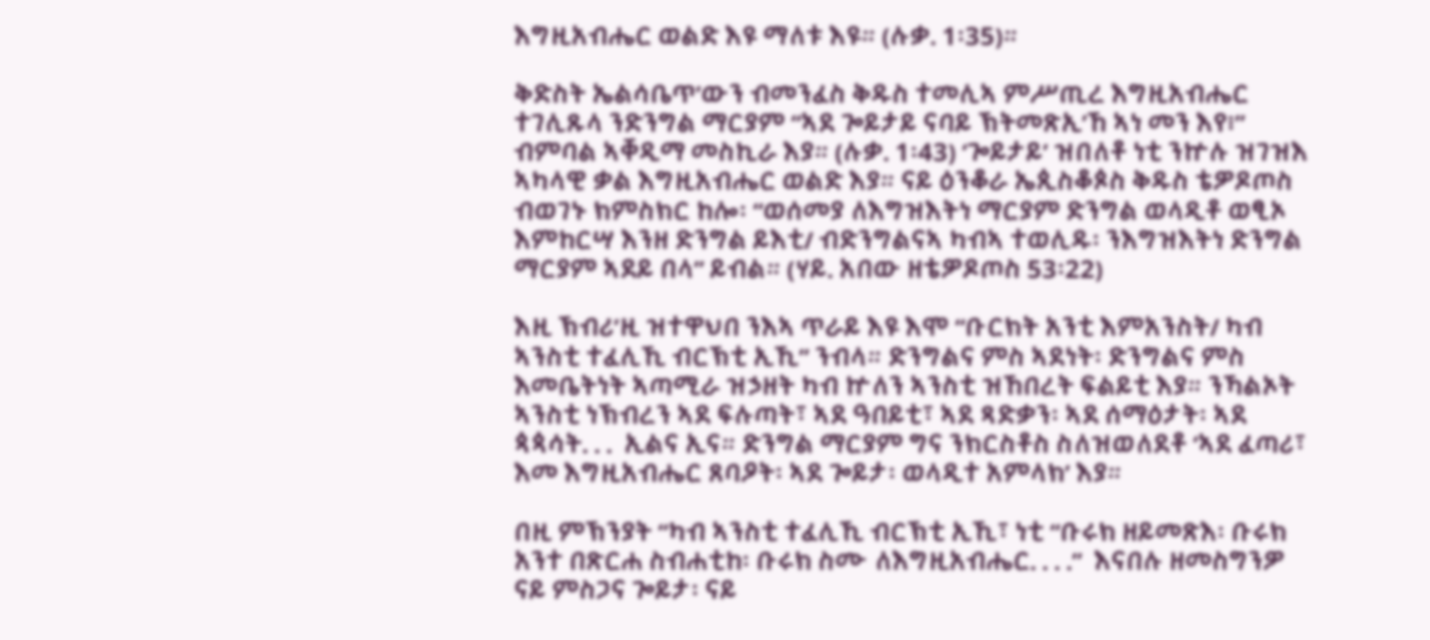እግዚአብሔር ወልድ እዩ ማለቱ እዩ። (ሉቃ. 1፡35)።

ቅድስት ኤልሳቤጥ’ውን ብመንፈስ ቅዱስ ተመሊኣ ምሥጢረ እግዚአብሔር ተገሊጹላ ንድንግል ማርያም “ኣደ ጐይታይ ናባይ ኽትመጽኢ’ኸ ኣነ መን እየ፧” ብምባል ኣቐዲማ መስኪራ እያ። (ሉቃ. 1፡43) ‘ጐይታይ’ ዝበለቶ ነቲ ንኵሉ ዝገዝእ ኣካላዊ ቃል እግዚአብሔር ወልድ እያ። ናይ ዕንቆራ ኤጲስቆጶስ ቅዱስ ቴዎዶጦስ ብወገኑ ክምስክር ከሎ፡ “ወሰመያ ለእግዝእትነ ማርያም ድንግል ወላዲቶ ወፂኦ እምከርሣ እንዘ ድንግል ይእቲ/ ብድንግልናኣ ካብኣ ተወሊዱ፡ ንእግዝእትነ ድንግል ማርያም ኣደይ በላ” ይብል። (ሃይ. አበው ዘቴዎዶጦስ 53፡22)

እዚ ኽብሪ’ዚ ዝተዋህበ ንእኣ ጥራይ እዩ እሞ “ቡርክት አንቲ እምአንስት/ ካብ ኣንስቲ ተፈሊኺ ብርኽቲ ኢኺ” ንብላ። ድንግልና ምስ ኣደነት፡ ድንግልና ምስ እመቤትነት ኣጣሚራ ዝኃዘት ካብ ኵለን ኣንስቲ ዝኸበረት ፍልይቲ እያ። ንኻልኦት ኣንስቲ ነኽብረን ኣደ ፍሉጣት፣ ኣደ ዓበይቲ፣ ኣደ ጻድቃን፡ ኣደ ሰማዕታት፡ ኣደ ጳጳሳት. . .  ኢልና ኢና። ድንግል ማርያም ግና ንክርስቶስ ስለዝወለደቶ ‘ኣደ ፈጣሪ፣ እመ እግዚአብሔር ጸባዖት፡ ኣደ ጐይታ፡ ወላዲተ አምላክ’ እያ።

በዚ ምኽንያት “ካብ ኣንስቲ ተፈሊኺ ብርኽቲ ኢኺ፣ ነቲ “ቡሩክ ዘይመጽእ፡ ቡሩክ አንተ በጽርሐ ስብሐቲከ፡ ቡሩክ ስሙ ለእግዚአብሔር. . . .”  እናበሉ ዘመስግንዎ ናይ ምስጋና ጐይታ፡ ናይ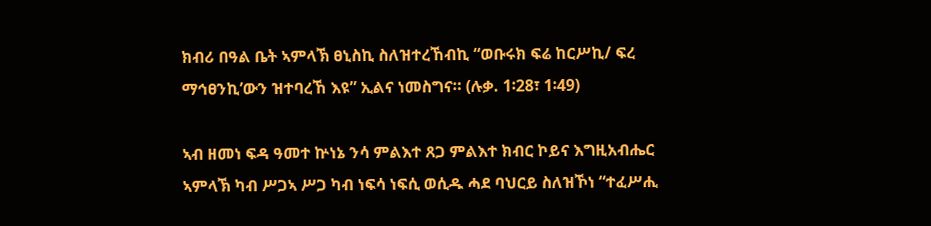ክብሪ በዓል ቤት ኣምላኽ ፀኒስኪ ስለዝተረኸብኪ “ወቡሩክ ፍሬ ከርሥኪ/ ፍረ ማኅፀንኪ’ውን ዝተባረኸ እዩ” ኢልና ነመስግና። (ሉቃ. 1፡28፣ 1፡49)

ኣብ ዘመነ ፍዳ ዓመተ ኵነኔ ንሳ ምልእተ ጸጋ ምልእተ ክብር ኮይና እግዚአብሔር ኣምላኽ ካብ ሥጋኣ ሥጋ ካብ ነፍሳ ነፍሲ ወሲዱ ሓደ ባህርይ ስለዝኾነ “ተፈሥሒ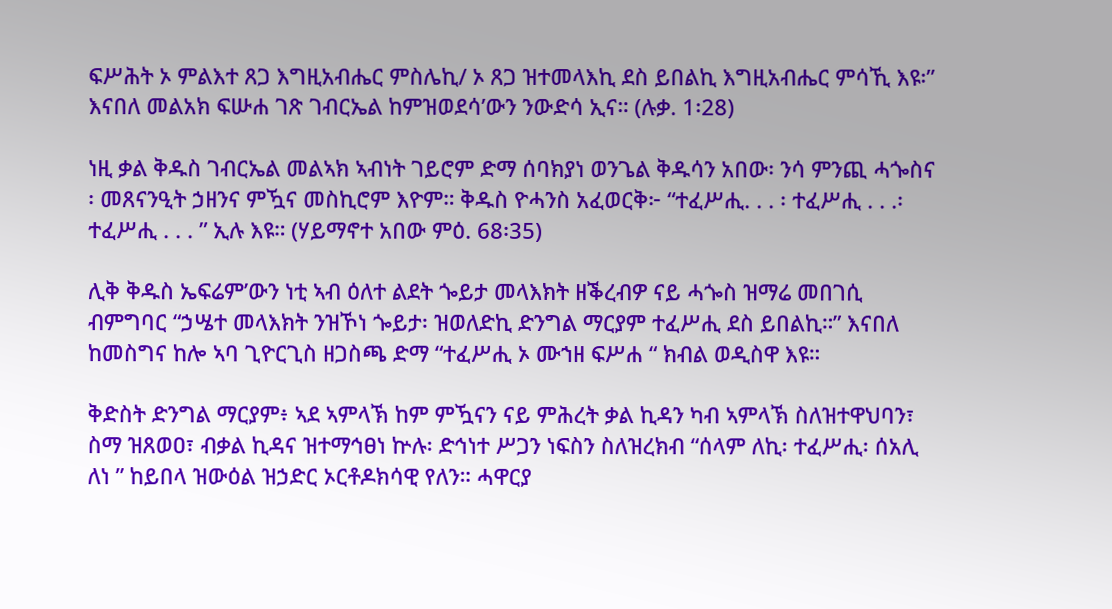ፍሥሕት ኦ ምልእተ ጸጋ እግዚአብሔር ምስሌኪ/ ኦ ጸጋ ዝተመላእኪ ደስ ይበልኪ እግዚአብሔር ምሳኺ እዩ፡” እናበለ መልአክ ፍሡሐ ገጽ ገብርኤል ከምዝወደሳ’ውን ንውድሳ ኢና። (ሉቃ. 1፡28)

ነዚ ቃል ቅዱስ ገብርኤል መልኣክ ኣብነት ገይሮም ድማ ሰባክያነ ወንጌል ቅዱሳን አበው፡ ንሳ ምንጪ ሓጐስና ፡ መጸናንዒት ኃዘንና ምዃና መስኪሮም እዮም። ቅዱስ ዮሓንስ አፈወርቅ፦ “ተፈሥሒ. . . ፡ ተፈሥሒ . . .፡ ተፈሥሒ . . . ” ኢሉ እዩ። (ሃይማኖተ አበው ምዕ. 68፡35)

ሊቅ ቅዱስ ኤፍሬም’ውን ነቲ ኣብ ዕለተ ልደት ጐይታ መላእክት ዘቕረብዎ ናይ ሓጐስ ዝማሬ መበገሲ ብምግባር “ኃሤተ መላእክት ንዝኾነ ጐይታ፡ ዝወለድኪ ድንግል ማርያም ተፈሥሒ ደስ ይበልኪ።” እናበለ ከመስግና ከሎ ኣባ ጊዮርጊስ ዘጋስጫ ድማ “ተፈሥሒ ኦ ሙኀዘ ፍሥሐ “ ክብል ወዲስዋ እዩ።

ቅድስት ድንግል ማርያም፥ ኣደ ኣምላኽ ከም ምዃናን ናይ ምሕረት ቃል ኪዳን ካብ ኣምላኽ ስለዝተዋህባን፣  ስማ ዝጸወዐ፣ ብቃል ኪዳና ዝተማኅፀነ ኵሉ፡ ድኅነተ ሥጋን ነፍስን ስለዝረክብ “ሰላም ለኪ፡ ተፈሥሒ፡ ሰአሊ ለነ ” ከይበላ ዝውዕል ዝኃድር ኦርቶዶክሳዊ የለን። ሓዋርያ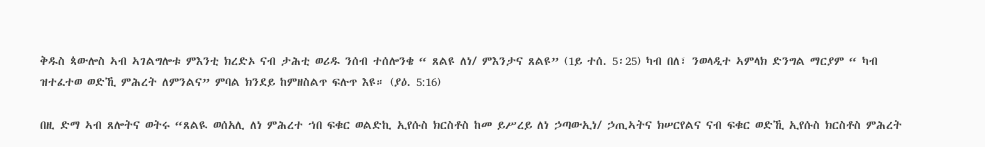ቅዱስ ጳውሎስ ኣብ ኣገልግሎቱ ምእንቲ ክረድኦ ናብ ታሕቲ ወሪዱ ንሰብ ተሰሎንቄ “ ጸልዩ ለነ/ ምእንታና ጸልዩ” (1ይ ተሰ. 5፡25) ካብ በለ፣ ንወላዲተ ኣምላክ ድንግል ማርያም “ ካብ ዝተፈተወ ወድኺ ምሕረት ለምንልና” ምባል ክንደይ ከምዘስልጥ ፍሉጥ እዩ። (ያዕ. 5:16)

በዚ ድማ ኣብ ጸሎትና ወትሩ “ጸልዪ ወሰአሊ ለነ ምሕረተ ኀበ ፍቁር ወልድኪ ኢየሱስ ክርስቶስ ከመ ይሥረይ ለነ ኃጣውኢነ/ ኃጢኣትና ክሠርየልና ናብ ፍቁር ወድኺ ኢየሱስ ክርስቶስ ምሕረት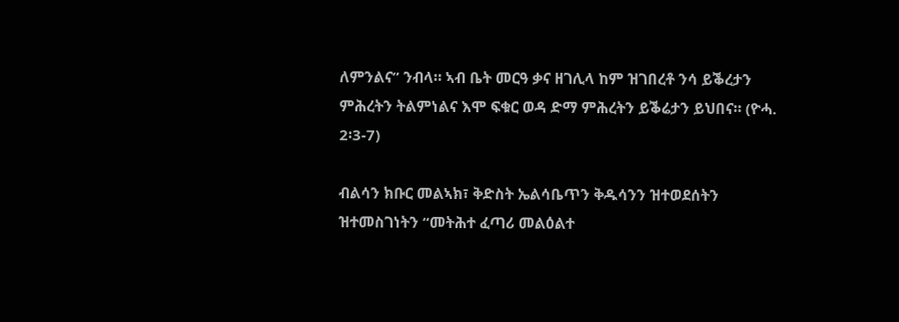ለምንልና” ንብላ። ኣብ ቤት መርዓ ቃና ዘገሊላ ከም ዝገበረቶ ንሳ ይቕረታን ምሕረትን ትልምነልና እሞ ፍቁር ወዳ ድማ ምሕረትን ይቕሬታን ይህበና። (ዮሓ. 2፡3-7)

ብልሳን ክቡር መልኣክ፣ ቅድስት ኤልሳቤጥን ቅዱሳንን ዝተወደሰትን ዝተመስገነትን “መትሕተ ፈጣሪ መልዕልተ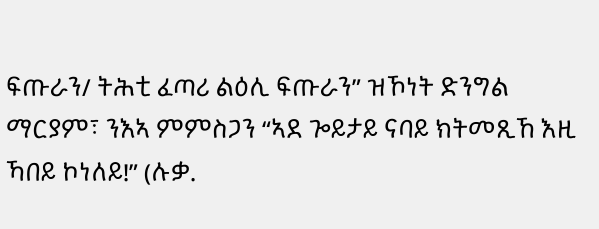ፍጡራን/ ትሕቲ ፈጣሪ ልዕሊ ፍጡራን” ዝኾነት ድንግል ማርያም፣ ንእኣ ምምስጋን “ኣደ ጐይታይ ናባይ ክትመጺኸ እዚ ኻበይ ኮነለይ!” (ሉቃ.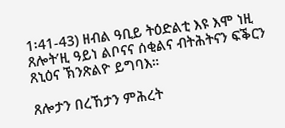1፡41-43) ዘብል ዓቢይ ትዕድልቲ እዩ እሞ ነዚ ጸሎት’ዚ ዓይነ ልቦናና ሰቂልና ብትሕትናን ፍቕርን ጸኒዕና ኽንጽልዮ ይግባእ።

ጸሎታን በረኸታን ምሕረት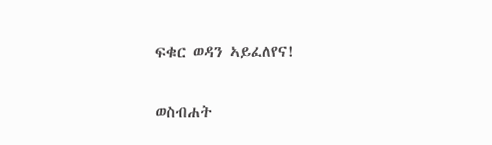ፍቁር ወዳን ኣይፈለየና!

ወስብሐት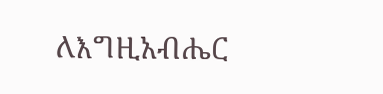ለእግዚአብሔር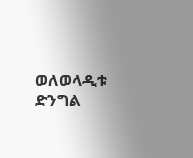ወለወላዲቱ ድንግል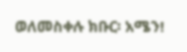ወለመስቀሉ ክቡር፡ አሜን!